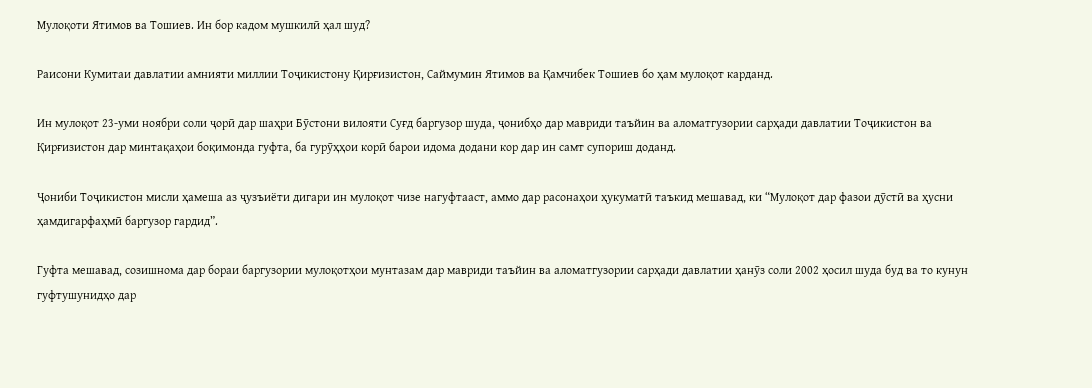Мулоқоти Ятимов ва Тошиев. Ин бор кадом мушкилӣ ҳал шуд?

Раисони Кумитаи давлатии амнияти миллии Тоҷикистону Қирғизистон, Саймумин Ятимов ва Қамчибек Тошиев бо ҳам мулоқот карданд.

Ин мулоқот 23-уми ноябри соли ҷорӣ дар шаҳри Бӯстони вилояти Суғд баргузор шуда, ҷонибҳо дар мавриди таъйин ва аломатгузории сарҳади давлатии Тоҷикистон ва Қирғизистон дар минтақаҳои боқимонда гуфта, ба гурӯҳҳои корӣ барои идома додани кор дар ин самт супориш доданд.

Ҷониби Тоҷикистон мисли ҳамеша аз ҷузъиёти дигари ин мулоқот чизе нагуфтааст, аммо дар расонаҳои ҳукуматӣ таъкид мешавад, ки “Мулоқот дар фазои дӯстӣ ва ҳусни ҳамдигарфаҳмӣ баргузор гардид”.

Гуфта мешавад, cозишнома дар бораи баргузории мулоқотҳои мунтазам дар мавриди таъйин ва аломатгузории сарҳади давлатии ҳанӯз соли 2002 ҳосил шуда буд ва то кунун гуфтушунидҳо дар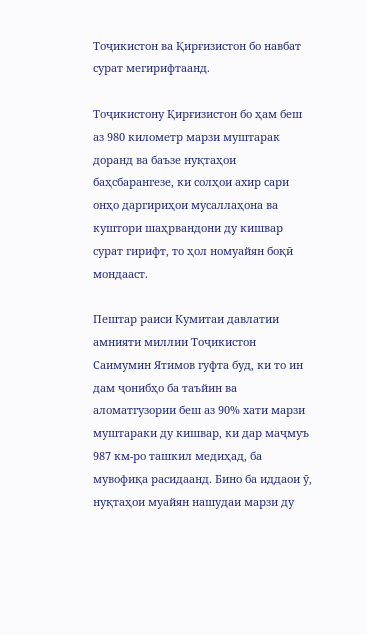Тоҷикистон ва Қирғизистон бо навбат сурат мегирифтаанд.

Тоҷикистону Қирғизистон бо ҳам беш аз 980 километр марзи муштарак доранд ва баъзе нуқтаҳои баҳсбарангезе, ки солҳои ахир сари онҳо даргириҳои мусаллаҳона ва куштори шаҳрвандони ду кишвар сурат гирифт, то ҳол номуайян боқӣ мондааст.

Пештар раиси Кумитаи давлатии амнияти миллии Тоҷикистон Саимумин Ятимов гуфта буд, ки то ин дам ҷонибҳо ба таъйин ва аломатгузории беш аз 90% хати марзи муштараки ду кишвар, ки дар маҷмуъ 987 км-ро ташкил медиҳад, ба мувофиқа расидаанд. Бино ба иддаои ӯ, нуқтаҳои муайян нашудаи марзи ду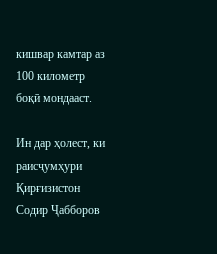кишвар камтар аз 100 километр боқӣ мондааст.

Ин дар ҳолест, ки раисҷумҳури Қирғизистон Содир Ҷабборов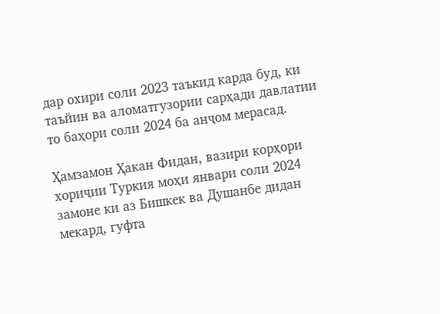дар охири соли 2023 таъкид карда буд, ки таъйин ва аломатгузории сарҳади давлатии то баҳори соли 2024 ба анҷом мерасад.

Ҳамзамон Ҳакан Фидан, вазири корҳори хориҷии Туркия моҳи январи соли 2024 замоне ки аз Бишкек ва Душанбе дидан мекард, гуфта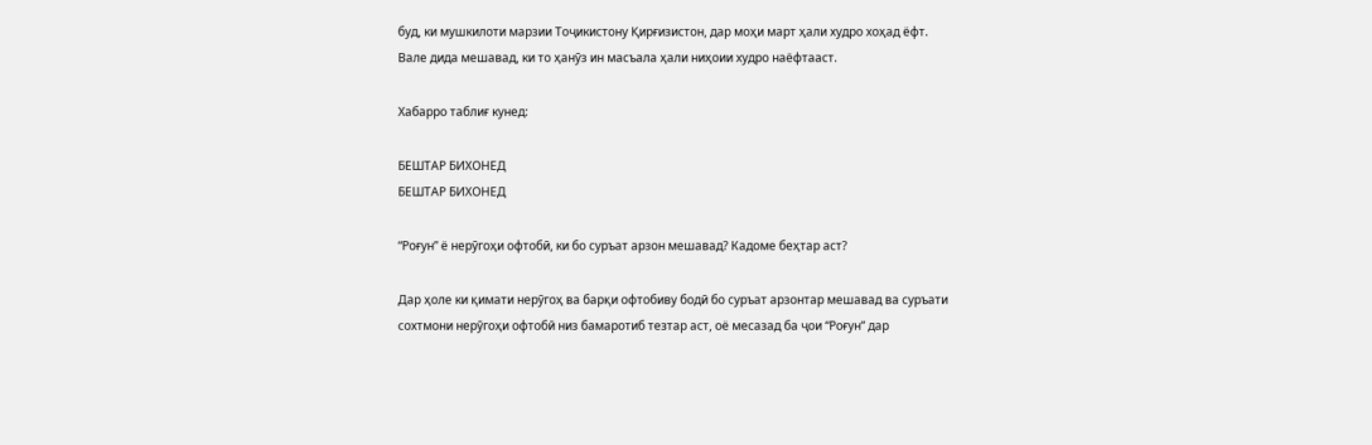буд, ки мушкилоти марзии Тоҷикистону Қирғизистон, дар моҳи март ҳали худро хоҳад ёфт. Вале дида мешавад, ки то ҳанӯз ин масъала ҳали ниҳоии худро наёфтааст.

Хабарро таблиғ кунед:

БЕШТАР БИХОНЕД
БЕШТАР БИХОНЕД

“Роғун” ё нерӯгоҳи офтобӣ, ки бо суръат арзон мешавад? Кадоме беҳтар аст?

Дар ҳоле ки қимати нерӯгоҳ ва барқи офтобиву бодӣ бо суръат арзонтар мешавад ва суръати сохтмони нерӯгоҳи офтобӣ низ бамаротиб тезтар аст, оё месазад ба ҷои “Роғун” дар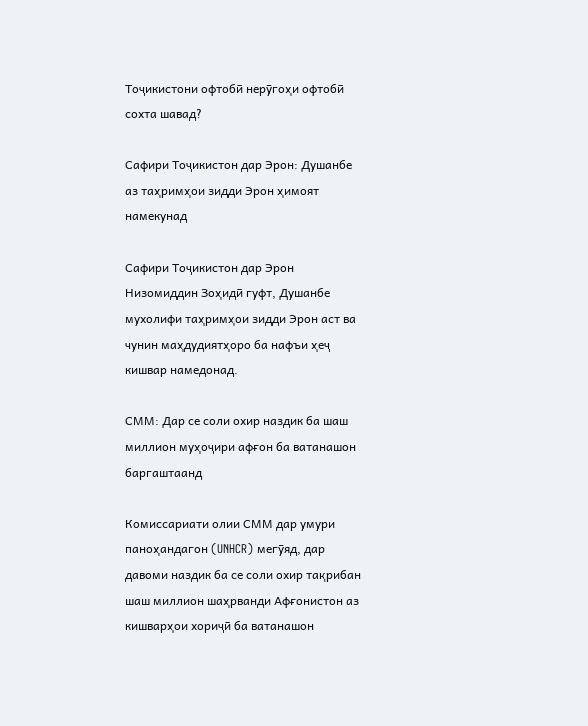Тоҷикистони офтобӣ нерӯгоҳи офтобӣ сохта шавад?

Сафири Тоҷикистон дар Эрон: Душанбе аз таҳримҳои зидди Эрон ҳимоят намекунад

Сафири Тоҷикистон дар Эрон Низомиддин Зоҳидӣ гуфт, Душанбе мухолифи таҳримҳои зидди Эрон аст ва чунин маҳдудиятҳоро ба нафъи ҳеҷ кишвар намедонад.

СММ: Дар се соли охир наздик ба шаш миллион муҳоҷири афғон ба ватанашон баргаштаанд

Комиссариати олии СММ дар умури паноҳандагон (UNHCR) мегӯяд, дар давоми наздик ба се соли охир тақрибан шаш миллион шаҳрванди Афғонистон аз кишварҳои хориҷӣ ба ватанашон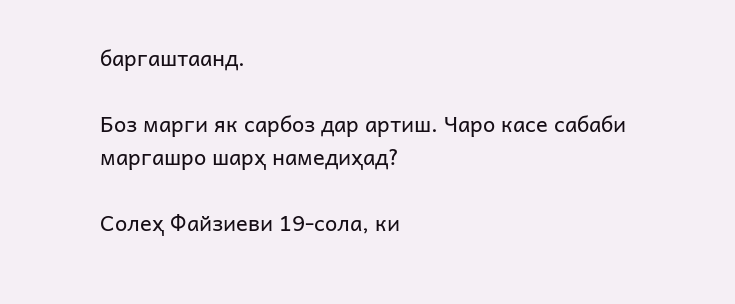баргаштаанд.

Боз марги як сарбоз дар артиш. Чаро касе сабаби маргашро шарҳ намедиҳад?

Солеҳ Файзиеви 19-сола, ки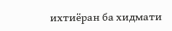ихтиёран ба хидмати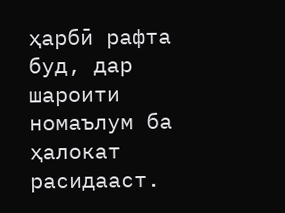ҳарбӣ рафта буд, дар шароити номаълум ба ҳалокат расидааст.